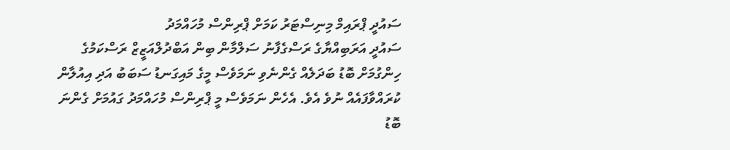ސައުދީ ޕްރައިމް މިނިސްޓަރު ކަމަށް ޕްރިންސް މުހައްމަދު
ސައުދީ އަރަބިއްޔާގެ ރަސްގެފާނު ސަލްމާން ބިން އަބްދުލްއަޒީޒް ރަސްކަމުގެ ހިންގުމަށް ބޮޑު ބަދަލެއް ގެންނެވި ނަމަވެސް މީގެ މައިގަނޑު ސަބަބު އަދި އިއުލާން ކުރައްވާފައެއް ނުވެ އެވެ. އެހެން ނަމަވެސް މީ ޕްރިންސް މުހައްމަދު ގައުމަށް ގެންނަ ބޮޑު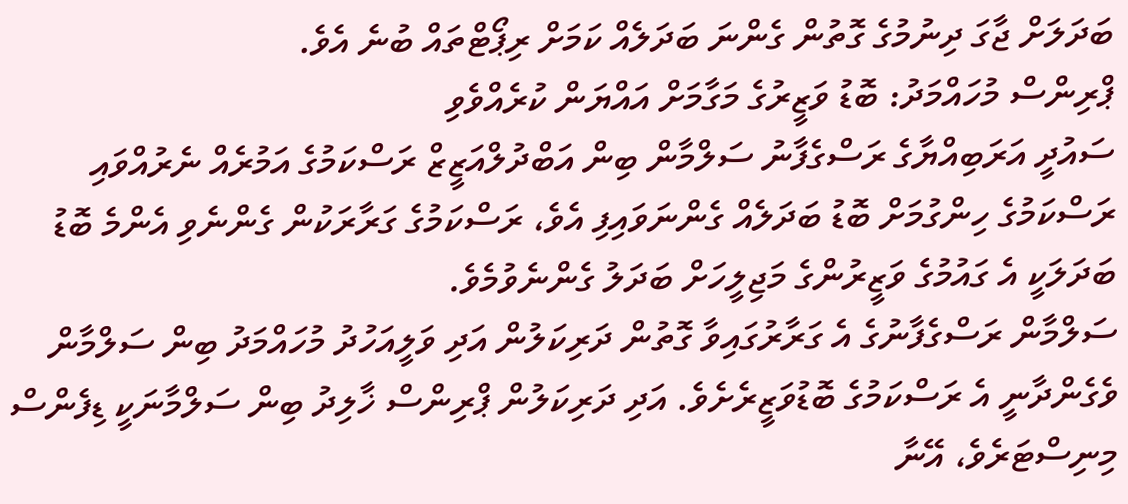ބަދަލަށް ޖާގަ ދިނުމުގެ ގޮތުން ގެންނަ ބަދަލެއް ކަމަށް ރިޕޯޓްތައް ބުނެ އެވެ.
ޕްރިންސް މުހައްމަދު: ބޮޑު ވަޒީރުގެ މަގާމަށް އައްޔަން ކުރެއްވެވި
ސައުދީ އަރަބިއްޔާގެ ރަސްގެފާނު ސަލްމާން ބިން އަބްދުލްއަޒީޒް ރަސްކަމުގެ އަމުރެއް ނެރުއްވައި ރަސްކަމުގެ ހިންގުމަށް ބޮޑު ބަދަލެއް ގެންނަވައިފި އެވެ، ރަސްކަމުގެ ގަރާރަކުން ގެންނެވި އެންމެ ބޮޑު ބަދަލަކީ އެ ގައުމުގެ ވަޒީރުންގެ މަޖިލީހަށް ބަދަލު ގެންނެވުމެވެ.
ސަލްމާން ރަސްގެފާނުގެ އެ ގަރާރުގައިވާ ގޮތުން ދަރިކަލުން އަދި ވަލީއަހުދު މުހައްމަދު ބިން ސަލްމާން ވެގެންދާނީ އެ ރަސްކަމުގެ ބޮޑުވަޒީރެށެވެ. އަދި ދަރިކަލުން ޕްރިންސް ޚާލިދު ބިން ސަލްމާނަކީ ޑިފެންސް މިނިސްޓަރެވެ، އޭނާ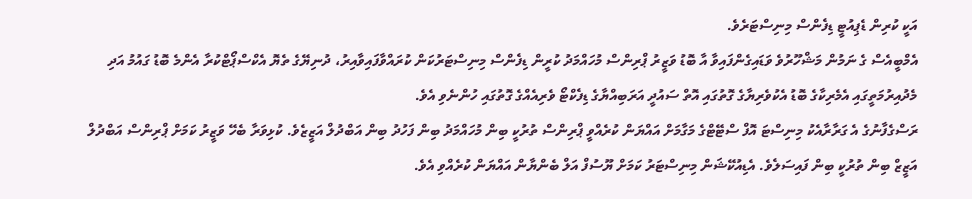އަކީ ކުރިން ޑެޕިއުޓީ ޑިފެންސް މިނިސްޓަރެވެ.
އެމްބީއެސް ގެ ނަމުން މަޝްހޫރުވެ ވަޑައިގެންފައިވާ އާ ބޮޑު ވަޒީރު ޕްރިންސް މުހައްމަދު ކުރީން ޑިފެންސް މިނިސްޓަރުކަން ކުރައްވާފައިވާއިރު، ދުނިޔޭގެ ތެޔޮ އެކްސްޕޯޓްކުރާ އެންމެ ބޮޑު ގައުމު އަދި މެދުއިރުމަތީގައި އެމެރިކާގެ ބޮޑު އެކުވެރިޔާގެ ގޮތުގައި އޮތް ސައުދީ އަރަބިއްޔާގެ ޑިފެކްޓޯ ވެރިއެއްގެ ގޮތުގައި ހުންނެވި އެވެ.
ރަސްގެފާނުގެ އެ ގަރާރާއެކު މިނިސްޓަ އޮފް ސްޓޭޓްގެ މަގާމަށް އައްޔަން ކުރެއްވީ ޕްރިންސް ތުރުކީ ބިން މުހައްމަދު ބިން ފަހުދު ބިން އަބްދުލް އަޒީޒެވެ. ކުޅިވަރާ ބެހޭ ވަޒީރު ކަމަށް ޕްރިންސް އަބްދުލް އަޒީޒް ބިން ތުރުކީ ބިން ފައިސަލެވެ. އެޑިއުކޭޝަން މިނިސްޓަރު ކަމަށް ޔޫސުފް އަލް ބެންޔާން އައްޔަން ކުރެއްވި އެވެ.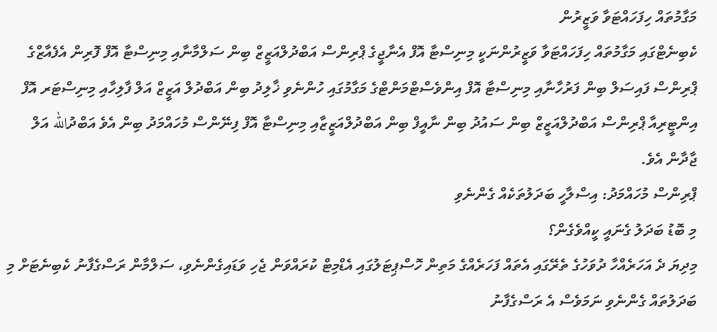މަގާމުތައް ހިފަހައްޓަވާ ވަޒީރުން
ކެބިނެޓްގައި މަގާމުތައް ހިފަހައްޓަވާ ވަޒީރުންނަކީ މިނިސްޓާ އޮފް އެނާޖީގެ ޕްރިންސް އަބްދުލްއަޒީޒް ބިން ސަލްމާނާއި މިނިސްޓާ އޮފް ފޮރިން އެފެއާޒްގެ ޕްރިންސް ފައިސަލް ބިން ފަރުހާނާއި މިނިސްޓާ އޮފް އިންވެސްޓްމަންޓްގެ މަގާމުގައި ހުންނެވި ޚާލިދު ބިން އަބްދުލް އަޒީޒް އަލް ފާލިހާއި މިނިސްޓަރ އޮފް އިންޓީރިއާ ޕްރިންސް އަބްދުލްއަޒީޒް ބިން ސައުދު ބިން ނާއީފް ބިން އަބްދުލްއަޒީޒާއި މިނިސްޓާ އޮފް ފިނޭންސް މުހައްމަދު ބިން އެވެ އަބްދުالله އަލް ޖާދާން އެވެ.
ޕްރިންސް މުހައްމަދު: އިސްލާހީ ބަދަލުތަކެއް ގެންނެވި
މި ބޮޑު ބަދަލު ގެނައީ ކީއްވެގެން؟
މިދިޔަ ދެ އަހަރެއްހާ ދުވަހުގެ ތެރޭގައި އެތައް ފަހަރެއްގެ މަތިން ހޮސްޕިޓަލުގައި އެޑްމިޓް ކުރައްވަން ޖެހި ވަޑައިގެންނެވި، ސަލްމާން ރަސްގެފާނު ކެބިނެޓަށް މި ބަދަލުތައް ގެންނެވި ނަމަވެސް އެ ރަސްގެފާނު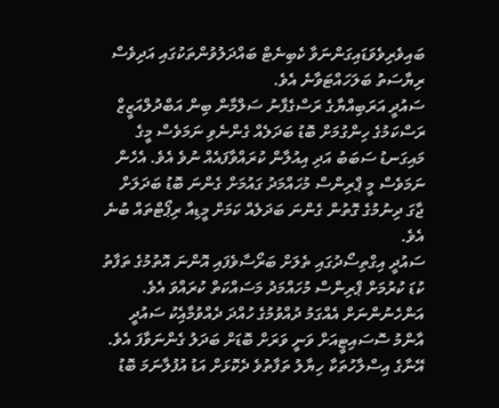ބައިވެރިވެވަޑައިގަންނަވާ ކެބިނެޓް ބައްދަލުވުންތަކުގައި އަދިވެސް ރިޔާސަތު ބަލަހައްޓަވާނެ އެވެ.
ސައުދީ އަރަބިއްޔާގެ ރަސްގެފާނު ސަލްމާން ބިން އަބްދުލްއަޒީޒް ރަސްކަމުގެ ހިންގުމަށް ބޮޑު ބަދަލެއް ގެންނެވި ނަމަވެސް މީގެ މައިގަނޑު ސަބަބު އަދި އިއުލާން ކުރައްވާފައެއް ނުވެ އެވެ. އެހެން ނަމަވެސް މީ ޕްރިންސް މުހައްމަދު ގައުމަށް ގެންނަ ބޮޑު ބަދަލަށް ޖާގަ ދިނުމުގެ ގޮތުން ގެންނަ ބަދަލެއް ކަމަށް މީޑިއާ ރިޕޯޓްތައް ބުނެ އެވެ.
ސައުދީ އިގްތިސޯދުގައި ތެލަށް ބަރޯސާވެފައި އޮންނަ އޮތުމުގެ ތަފާތު ކުޑަ ކުރުމަށް ޕްރިންސް މުހައްމަދު މަސައްކަތް ކުރައްވަ އެވެ. އަންހެނުންނަށް އެއްގަމު ދުއްވުމުގެ ހުއްދަ ދެއްވުމާއިެކު ސައުދީ އާންމު ސޮސައިޓީއަށް ވަނީ ވަރަށް ބޮޑަށް ބަދަލު ގެންނަވާފަ އެވެ. އޭނާގެ އިސްލާހުތަކާ ހިޔާލު ތަފާތުވެ ދެކޮޅަށް އަޑު އުފުލާނަމަ ބޮޑު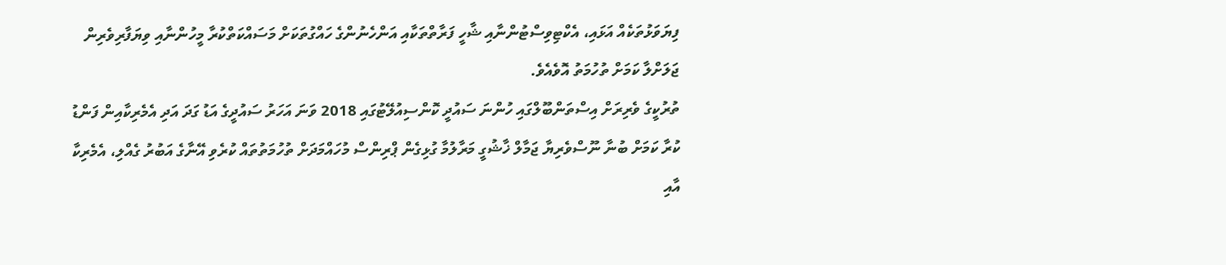ފިޔަވަޅުތަކެއް އަޅައި، އެކްޓިވިސްޓުންނާއި ޝާހީ ފަރާތްތަކާއި އަންހެނުންގެ ހައްގުތަކަށް މަސައްކަތްކުރާ މީހުންނާއި ވިޔަފާރިވެރިން ޖަލަށްލާ ކަމަށް ތުހުމަތު އޮވެއެވެ.
ތުރުކީގެ ވެރިރަށް އިސްތަންބޫލްގައި ހުންނަ ސައުދީ ކޮންސިއުލޭޓުގައި 2018 ވަނަ އަހަރު ސައުދީގެ އަޑު ގަދަ އަދި އެމެރިކާއިން ފަންޑު ކުރާ ކަމަށް ބުނާ ނޫސްވެރިޔާ ޖަމާލް ޚާޝުގީ މަރާލުމާ ގުޅިގެން ޕްރިންސް މުހައްމަދަށް ތުހުމަތުތައް ކުރެވި އޭނާގެ އަބުރު ގެއްލި، އެމެރިކާ އާއި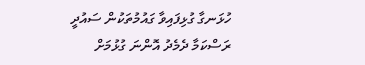ހުޅަނގާ ގުޅިފައިވާ ގައުމުތަކުން ސައުދީ ރަސްކަމާ ދެމެދު އޮންނަ ގުޅުމަށް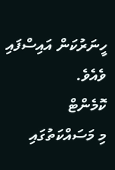ހީނަރުކަން އައިސްފައި ވެއެވެ.
ކޮމެންޓް
މި މަސައްކަތުގައި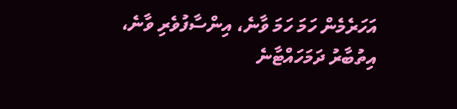އަހަރެމެން ހަމަ ހަމަ ވާނެ، އިންސާފުވެރި ވާނެ، އިތުބާރު ދަމަހައްޓާނެ